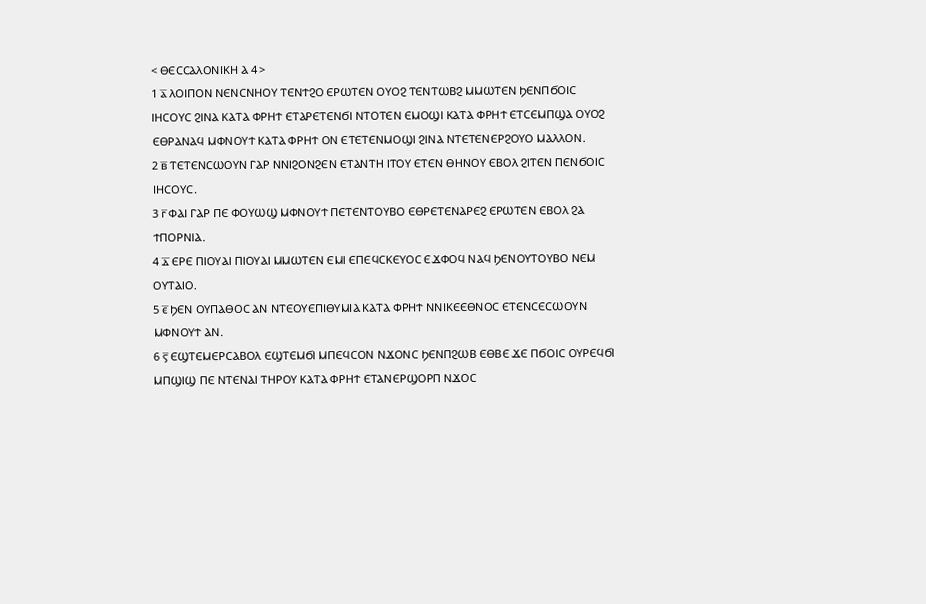< ⲐⲈⲤⲤⲀⲖⲞⲚⲒⲔⲎ Ⲁ 4 >
1 ⲁ̅ ⲖⲞⲒⲠⲞⲚ ⲚⲈⲚⲤⲚⲎⲞⲨ ⲦⲈⲚϮϨⲞ ⲈⲢⲰⲦⲈⲚ ⲞⲨⲞϨ ⲦⲈⲚⲦⲰⲂϨ ⲘⲘⲰⲦⲈⲚ ϦⲈⲚⲠϬⲞⲒⲤ ⲒⲎⲤⲞⲨⲤ ϨⲒⲚⲀ ⲔⲀⲦⲀ ⲪⲢⲎϮ ⲈⲦⲀⲢⲈⲦⲈⲚϬⲒ ⲚⲦⲞⲦⲈⲚ ⲈⲘⲞϢⲒ ⲔⲀⲦⲀ ⲪⲢⲎϮ ⲈⲦⲤⲈⲘⲠϢⲀ ⲞⲨⲞϨ ⲈⲐⲢⲀⲚⲀϤ ⲘⲪⲚⲞⲨϮ ⲔⲀⲦⲀ ⲪⲢⲎϮ ⲞⲚ ⲈⲦⲈⲦⲈⲚⲘⲞϢⲒ ϨⲒⲚⲀ ⲚⲦⲈⲦⲈⲚⲈⲢϨⲞⲨⲞ ⲘⲀⲖⲖⲞⲚ.
2 ⲃ̅ ⲦⲈⲦⲈⲚⲤⲰⲞⲨⲚ ⲄⲀⲢ ⲚⲚⲒϨⲞⲚϨⲈⲚ ⲈⲦⲀⲚⲦⲎ ⲒⲦⲞⲨ ⲈⲦⲈⲚ ⲐⲎⲚⲞⲨ ⲈⲂⲞⲖ ϨⲒⲦⲈⲚ ⲠⲈⲚϬⲞⲒⲤ ⲒⲎⲤⲞⲨⲤ.
3 ⲅ̅ ⲪⲀⲒ ⲄⲀⲢ ⲠⲈ ⲪⲞⲨⲰϢ ⲘⲪⲚⲞⲨϮ ⲠⲈⲦⲈⲚⲦⲞⲨⲂⲞ ⲈⲐⲢⲈⲦⲈⲚⲀⲢⲈϨ ⲈⲢⲰⲦⲈⲚ ⲈⲂⲞⲖ ϨⲀ ϮⲠⲞⲢⲚⲒⲀ.
4 ⲇ̅ ⲈⲢⲈ ⲠⲒⲞⲨⲀⲒ ⲠⲒⲞⲨⲀⲒ ⲘⲘⲰⲦⲈⲚ ⲈⲘⲒ ⲈⲠⲈϤⲤⲔⲈⲨⲞⲤ ⲈϪⲪⲞϤ ⲚⲀϤ ϦⲈⲚⲞⲨⲦⲞⲨⲂⲞ ⲚⲈⲘ ⲞⲨⲦⲀⲒⲞ.
5 ⲉ̅ ϦⲈⲚ ⲞⲨⲠⲀⲐⲞⲤ ⲀⲚ ⲚⲦⲈⲞⲨⲈⲠⲒⲐⲨⲘⲒⲀ ⲔⲀⲦⲀ ⲪⲢⲎϮ ⲚⲚⲒⲔⲈⲈⲐⲚⲞⲤ ⲈⲦⲈⲚⲤⲈⲤⲰⲞⲨⲚ ⲘⲪⲚⲞⲨϮ ⲀⲚ.
6 ⲋ̅ ⲈϢⲦⲈⲘⲈⲢⲤⲀⲂⲞⲖ ⲈϢⲦⲈⲘϬⲒ ⲘⲠⲈϤⲤⲞⲚ ⲚϪⲞⲚⲤ ϦⲈⲚⲠϨⲰⲂ ⲈⲐⲂⲈ ϪⲈ ⲠϬⲞⲒⲤ ⲞⲨⲢⲈϤϬⲒ ⲘⲠϢⲒϢ ⲠⲈ ⲚⲦⲈⲚⲀⲒ ⲦⲎⲢⲞⲨ ⲔⲀⲦⲀ ⲪⲢⲎϮ ⲈⲦⲀⲚⲈⲢϢⲞⲢⲠ ⲚϪⲞⲤ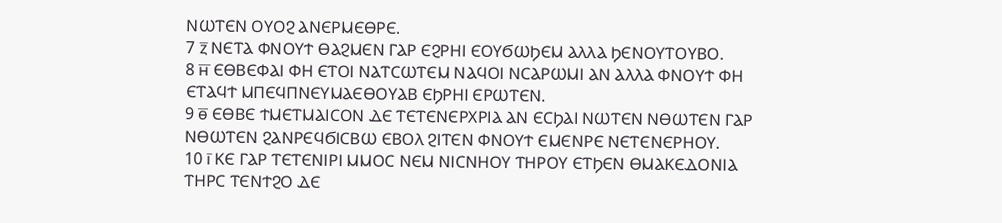ⲚⲰⲦⲈⲚ ⲞⲨⲞϨ ⲀⲚⲈⲢⲘⲈⲐⲢⲈ.
7 ⲍ̅ ⲚⲈⲦⲀ ⲪⲚⲞⲨϮ ⲐⲀϨⲘⲈⲚ ⲄⲀⲢ ⲈϨⲢⲎⲒ ⲈⲞⲨϬⲰϦⲈⲘ ⲀⲖⲖⲀ ϦⲈⲚⲞⲨⲦⲞⲨⲂⲞ.
8 ⲏ̅ ⲈⲐⲂⲈⲪⲀⲒ ⲪⲎ ⲈⲦⲞⲒ ⲚⲀⲦⲤⲰⲦⲈⲘ ⲚⲀϤⲞⲒ ⲚⲤⲀⲢⲰⲘⲒ ⲀⲚ ⲀⲖⲖⲀ ⲪⲚⲞⲨϮ ⲪⲎ ⲈⲦⲀϤϮ ⲘⲠⲈϤⲠⲚⲈⲨⲘⲀⲈⲐⲞⲨⲀⲂ ⲈϦⲢⲎⲒ ⲈⲢⲰⲦⲈⲚ.
9 ⲑ̅ ⲈⲐⲂⲈ ϮⲘⲈⲦⲘⲀⲒⲤⲞⲚ ⲆⲈ ⲦⲈⲦⲈⲚⲈⲢⲬⲢⲒⲀ ⲀⲚ ⲈⲤϦⲀⲒ ⲚⲰⲦⲈⲚ ⲚⲐⲰⲦⲈⲚ ⲄⲀⲢ ⲚⲐⲰⲦⲈⲚ ϨⲀⲚⲢⲈϤϬⲒⲤⲂⲰ ⲈⲂⲞⲖ ϨⲒⲦⲈⲚ ⲪⲚⲞⲨϮ ⲈⲘⲈⲚⲢⲈ ⲚⲈⲦⲈⲚⲈⲢⲎⲞⲨ.
10 ⲓ̅ ⲔⲈ ⲄⲀⲢ ⲦⲈⲦⲈⲚⲒⲢⲒ ⲘⲘⲞⲤ ⲚⲈⲘ ⲚⲒⲤⲚⲎⲞⲨ ⲦⲎⲢⲞⲨ ⲈⲦϦⲈⲚ ⲐⲘⲀⲔⲈⲆⲞⲚⲒⲀ ⲦⲎⲢⲤ ⲦⲈⲚϮϨⲞ ⲆⲈ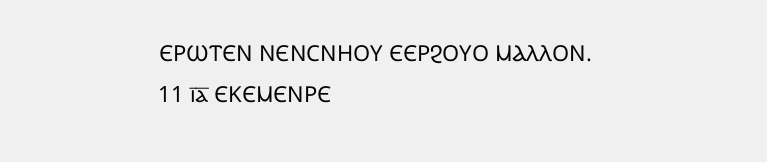ⲈⲢⲰⲦⲈⲚ ⲚⲈⲚⲤⲚⲎⲞⲨ ⲈⲈⲢϨⲞⲨⲞ ⲘⲀⲖⲖⲞⲚ.
11 ⲓ̅ⲁ̅ ⲈⲔⲈⲘⲈⲚⲢⲈ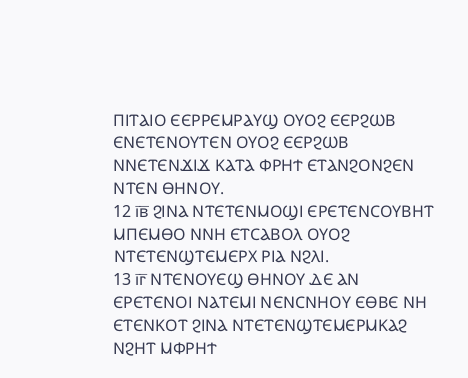ⲠⲒⲦⲀⲒⲞ ⲈⲈⲢⲢⲈⲘⲢⲀⲨϢ ⲞⲨⲞϨ ⲈⲈⲢϨⲰⲂ ⲈⲚⲈⲦⲈⲚⲞⲨⲦⲈⲚ ⲞⲨⲞϨ ⲈⲈⲢϨⲰⲂ ⲚⲚⲈⲦⲈⲚϪⲒϪ ⲔⲀⲦⲀ ⲪⲢⲎϮ ⲈⲦⲀⲚϨⲞⲚϨⲈⲚ ⲚⲦⲈⲚ ⲐⲎⲚⲞⲨ.
12 ⲓ̅ⲃ̅ ϨⲒⲚⲀ ⲚⲦⲈⲦⲈⲚⲘⲞϢⲒ ⲈⲢⲈⲦⲈⲚⲤⲞⲨⲂⲎⲦ ⲘⲠⲈⲘⲐⲞ ⲚⲚⲎ ⲈⲦⲤⲀⲂⲞⲖ ⲞⲨⲞϨ ⲚⲦⲈⲦⲈⲚϢⲦⲈⲘⲈⲢⲬ ⲢⲒⲀ ⲚϨⲖⲒ.
13 ⲓ̅ⲅ̅ ⲚⲦⲈⲚⲞⲨⲈϢ ⲐⲎⲚⲞⲨ ⲆⲈ ⲀⲚ ⲈⲢⲈⲦⲈⲚⲞⲒ ⲚⲀⲦⲈⲘⲒ ⲚⲈⲚⲤⲚⲎⲞⲨ ⲈⲐⲂⲈ ⲚⲎ ⲈⲦⲈⲚⲔⲞⲦ ϨⲒⲚⲀ ⲚⲦⲈⲦⲈⲚϢⲦⲈⲘⲈⲢⲘⲔⲀϨ ⲚϨⲎⲦ ⲘⲪⲢⲎϮ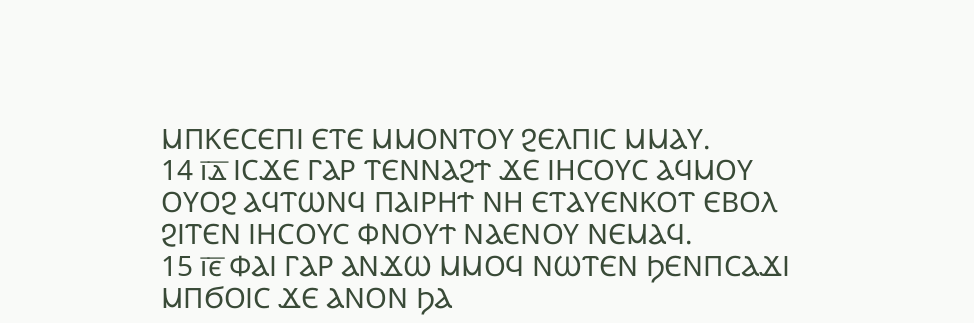ⲘⲠⲔⲈⲤⲈⲠⲒ ⲈⲦⲈ ⲘⲘⲞⲚⲦⲞⲨ ϨⲈⲖⲠⲒⲤ ⲘⲘⲀⲨ.
14 ⲓ̅ⲇ̅ ⲒⲤϪⲈ ⲄⲀⲢ ⲦⲈⲚⲚⲀϨϮ ϪⲈ ⲒⲎⲤⲞⲨⲤ ⲀϤⲘⲞⲨ ⲞⲨⲞϨ ⲀϤⲦⲰⲚϤ ⲠⲀⲒⲢⲎϮ ⲚⲎ ⲈⲦⲀⲨⲈⲚⲔⲞⲦ ⲈⲂⲞⲖ ϨⲒⲦⲈⲚ ⲒⲎⲤⲞⲨⲤ ⲪⲚⲞⲨϮ ⲚⲀⲈⲚⲞⲨ ⲚⲈⲘⲀϤ.
15 ⲓ̅ⲉ̅ ⲪⲀⲒ ⲄⲀⲢ ⲀⲚϪⲰ ⲘⲘⲞϤ ⲚⲰⲦⲈⲚ ϦⲈⲚⲠⲤⲀϪⲒ ⲘⲠϬⲞⲒⲤ ϪⲈ ⲀⲚⲞⲚ ϦⲀ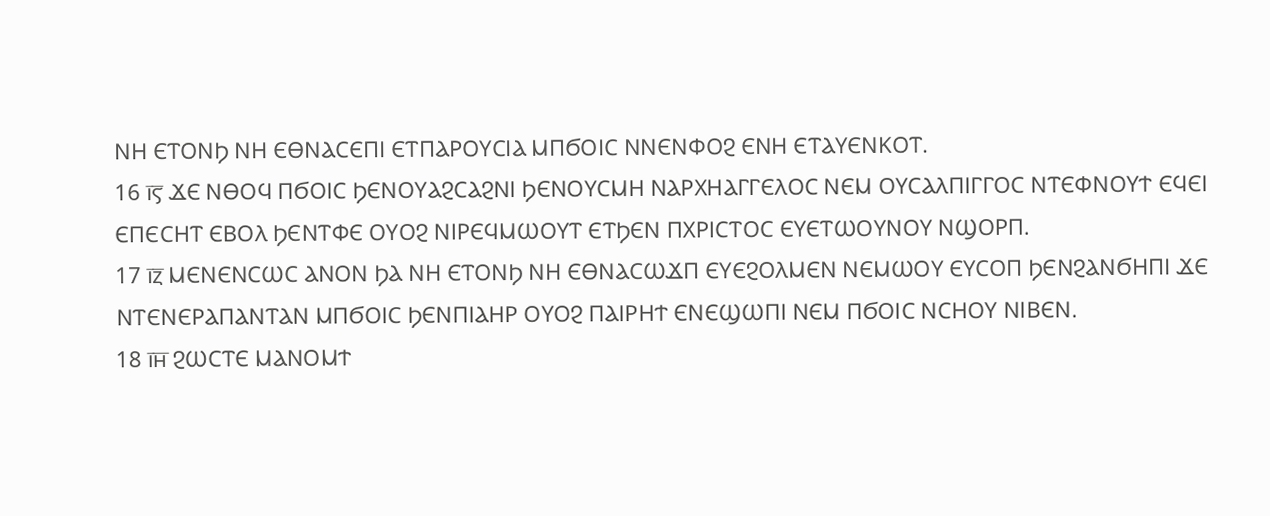ⲚⲎ ⲈⲦⲞⲚϦ ⲚⲎ ⲈⲐⲚⲀⲤⲈⲠⲒ ⲈⲦⲠⲀⲢⲞⲨⲤⲒⲀ ⲘⲠϬⲞⲒⲤ ⲚⲚⲈⲚⲪⲞϨ ⲈⲚⲎ ⲈⲦⲀⲨⲈⲚⲔⲞⲦ.
16 ⲓ̅ⲋ̅ ϪⲈ ⲚⲐⲞϤ ⲠϬⲞⲒⲤ ϦⲈⲚⲞⲨⲀϨⲤⲀϨⲚⲒ ϦⲈⲚⲞⲨⲤⲘⲎ ⲚⲀⲢⲬⲎⲀⲄⲄⲈⲖⲞⲤ ⲚⲈⲘ ⲞⲨⲤⲀⲖⲠⲒⲄⲄⲞⲤ ⲚⲦⲈⲪⲚⲞⲨϮ ⲈϤⲈⲒ ⲈⲠⲈⲤⲎⲦ ⲈⲂⲞⲖ ϦⲈⲚⲦⲪⲈ ⲞⲨⲞϨ ⲚⲒⲢⲈϤⲘⲰⲞⲨⲦ ⲈⲦϦⲈⲚ ⲠⲬⲢⲒⲤⲦⲞⲤ ⲈⲨⲈⲦⲰⲞⲨⲚⲞⲨ ⲚϢⲞⲢⲠ.
17 ⲓ̅ⲍ̅ ⲘⲈⲚⲈⲚⲤⲰⲤ ⲀⲚⲞⲚ ϦⲀ ⲚⲎ ⲈⲦⲞⲚϦ ⲚⲎ ⲈⲐⲚⲀⲤⲰϪⲠ ⲈⲨⲈϨⲞⲖⲘⲈⲚ ⲚⲈⲘⲰⲞⲨ ⲈⲨⲤⲞⲠ ϦⲈⲚϨⲀⲚϬⲎⲠⲒ ϪⲈ ⲚⲦⲈⲚⲈⲢⲀⲠⲀⲚⲦⲀⲚ ⲘⲠϬⲞⲒⲤ ϦⲈⲚⲠⲒⲀⲎⲢ ⲞⲨⲞϨ ⲠⲀⲒⲢⲎϮ ⲈⲚⲈϢⲰⲠⲒ ⲚⲈⲘ ⲠϬⲞⲒⲤ ⲚⲤⲎⲞⲨ ⲚⲒⲂⲈⲚ.
18 ⲓ̅ⲏ̅ ϨⲰⲤⲦⲈ ⲘⲀⲚⲞⲘϮ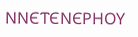ⲚⲚⲈⲦⲈⲚⲈⲢⲎⲞⲨ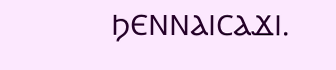ϦⲈⲚⲚⲀⲒⲤⲀϪⲒ.